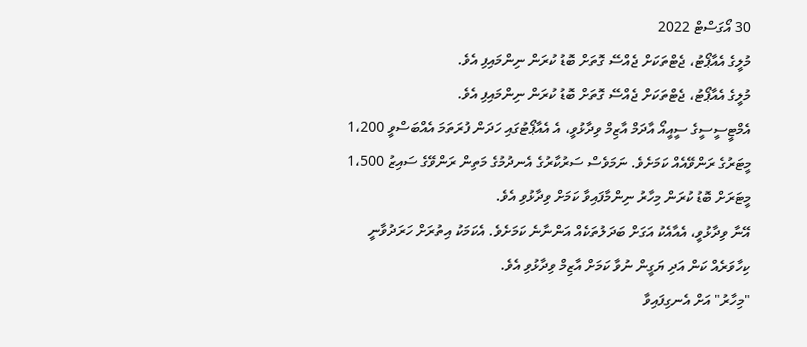30 އޯގަސްޓް 2022
މުލީގެ އެއާޕޯޓު، ޖެޓްތަކަށް ޖެއްސޭ ގޮތަށް ބޮޑު ކުރަން ނިންމައިފި އެވެ.
މުލީގެ އެއާޕޯޓު، ޖެޓްތަކަށް ޖެއްސޭ ގޮތަށް ބޮޑު ކުރަން ނިންމައިފި އެވެ.
އެމްޓީސީސީގެ ސީއީއޯ އާދަމް އާޒިމް ވިދާޅުވީ، އެ އެއާޕޯޓުގައި ހަދަން ފުރަތަމަ އެއްބަސްވީ 1،200 މީޓަރުގެ ރަންވޭއެއް ކަމަށެވެ. ނަމަވެސް ސަރުކާރުގެ އެނދުމުގެ މަތިން ރަންވޭގެ ސައިޒު 1،500 މީޓަރަށް ބޮޑު ކުރަން މިހާރު ނިންމާފައިވާ ކަމަށް ވިދާޅުވި އެވެ.
އޭނާ ވިދާޅުވީ، އެއާއެކު އަގަށް ބަދަލުތަކެއް އަންނާނެ ކަމަށެވެ. އެކަމަކު އިތުރަށް ހަރަދުވާނީ ކިހާވަރެއް ކަން އަދި ޔަގީން ނުވާ ކަމަށް އާޒިމް ވިދާޅުވި އެވެ.
"މިހާރު" އަށް އެނގިފައިވާ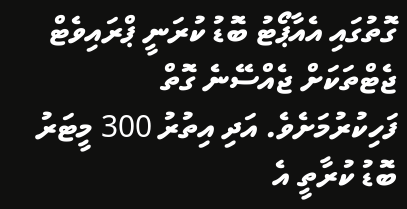ގޮތުގައި އެއާޕޯޓު ބޮޑު ކުރަނީ ޕްރައިވެޓް ޖެޓްތަކަށް ޖެއްސޭނެ ގޮތް ފަހިކުރުމަށެވެ. އަދި އިތުރު 300 މީޓަރު ބޮޑު ކުރާތީ އެ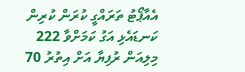އެއާޕޯޓު ތަރައްގީ ކުރަން ކުރިން ކަނޑައެޅި އަގު ކަމަށްވާ 222 މިލިއަން ރުފިޔާ އަށް އިތުރު 70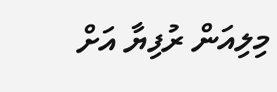މިލިއަން ރުފިޔާ އަށް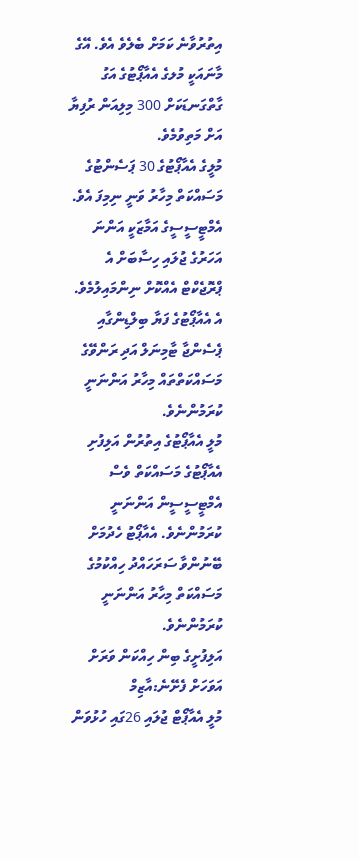އިތުރުވާނެ ކަމަށް ބެލެވެ އެވެ. އޭގެ މާނައަކީ މުލގެ އެއާޕޯޓުގެ އަގު ގާތްގަނޑަކަށް 300 މިލިއަން ރުފިޔާ އަށް މަތިވުމެވެ.
މުލީގެ އެއާޕޯޓުގެ 30 ޕަސެންޓުގެ މަސައްކަތް މިހާރު ވަނީ ނިމިފަ އެވެ. އެމްޓީސީސީގެ އަމާޒަކީ އަންނަ އަހަރުގެ ޖުލައި ހިސާބަށް އެ ޕްރޮޖެކްޓް އެއްކޮށް ނިންމައިލުމެވެ. އެ އެއާޕޯޓުގެ ފަޔާ ބިލްޑިންގާއި ޕެސެންޖާ ޓާމިނަލް އަދި ރަންވޭގެ މަސައްކަތްތައް މިހާރު އަންނަނީ ކުރަމުންނެވެ.
މުލީ އެއާޕޯޓުގެ އިތުރުން އަލިފުށި އެއާޕޯޓުގެ މަސައްކަތް ވެސް އެމްޓީސީސީން އަންނަނީ ކުރަމުންނެވެ. އެއާޕޯޓު ހެދުމަށް ބޭނުންވާ ސަރަހައްދު ހިއްކުމުގެ މަސައްކަތް މިހާރު އަންނަނީ ކުރަމުންނެވެ.
އަލިފުށީގެ ބިން ހިއްކަން ވަރަށް އަވަހަށް ފެށޭނެ:އާޒިމް
މުލީ އެއާޕޯޓް ޖުލައި 26ގައި ހުޅުވަން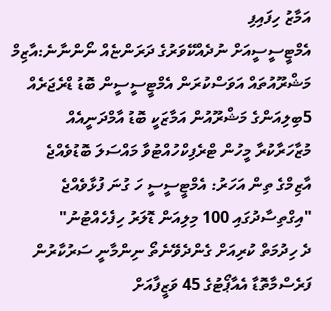އަމާޒު ހިފައިފި
އެމްޓީސީސީއަށް ނުދެއްކޭވަރުގެ ދަރަންޏެއް ނޯންނާނެ:އާޒިމް
މަޝްރޫއުތައް އަވަސްކުރަން އެމްޓީސީސީން ބޮޑު ޑްރެޖަރެއް
5ބިލިއަންގެ މަޝްރޫއުން އަމާޒަކީ ބޮޑު އާމްދަނީއެއް
މުޒާހަރާކުރާ މީހުން ޓްރެފިކްހުއްޓުވާ މައްސަލަ ބޮޑުވެއްޖެ
އާޒިމްގެ ތިން އަހަރު: އެމްޓީސީސީ ހަ ގުނަ ފުޅާވެއްޖެ
"އިގްތިސާދުގައި 100 މިލިއަން ޑޮލަރު ހިފެހެއްޓުނު"
ދެ ހިދުމަތް ކުރިއަށް ގެންދެވޭނެތޯ ނިންމާނީ ސަރުކާރުން
ފަރެސްމާތޮޑާ އެއާޕޯޓުގެ 45 ވަޒީފާއަށް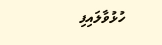ހުޅުވާލައިފި